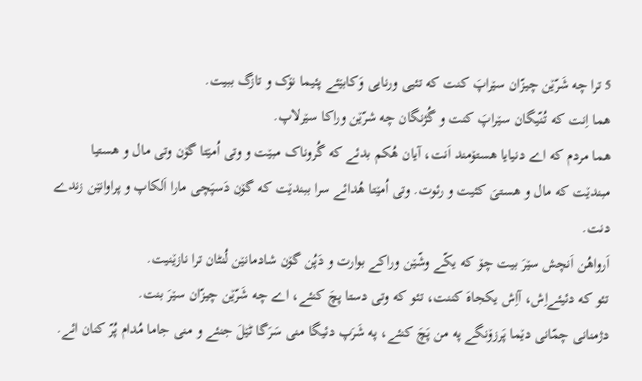5 ترا چه شَرّێن چیزّان سێراپَ کنت که تئیی ورنایی وَکابێئے پئیما نۆک و تازگ ببیت.
هما اِنت که تُنّیگان سێراپَ کنت و گُژنگان چه شرّێن وراکا سێرلاپ.
هما مردم که اے دنیایا هستۆمند اَنت، آیان هُکم بدئے که گُروناک مبێت و وتی اُمێتا گۆن وتی مال و هستیا مبندێت که مال و هستیَ کئیت و رئوت. وتی اُمێتا هُدائے سرا ببندێت که گۆن دَسپَچی مارا اَلکاپ و پراوانێن زندے دنت.
اَرواهُن اَنچش سێرَ بیت چۆ که یکّے وشّێن وراکے بوارت و دَپُن گۆن شادمانێن لُنٹان ترا نازێنیت.
تئو که دئیئےاِش، آاِش یکجاهَ کننت، تئو که وتی دستا پچَ کنئے، اے چه شَرّێن چیزّان سێرَ بنت.
دژمنانی چمّانی دێما پَرزۆنگے په من پَچَ کنئے، په شَرَپ دئیگا منی سَرَگا ٹێلَ جنئے و منی جاما مُدام پُرّ کنان ائے.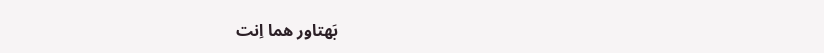بَهتاور هما اِنت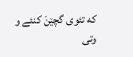که تئوی گچێنَ کنئے و وتی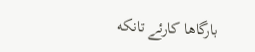بارگاها کارئے تانکه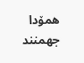همۆدا جهمنند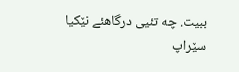ببیت. چه تئیی درگاهئے نێکیا سێراپ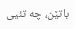باتێن، چه تئیی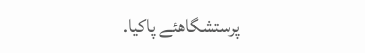پرستشگاهئے پاکیا.